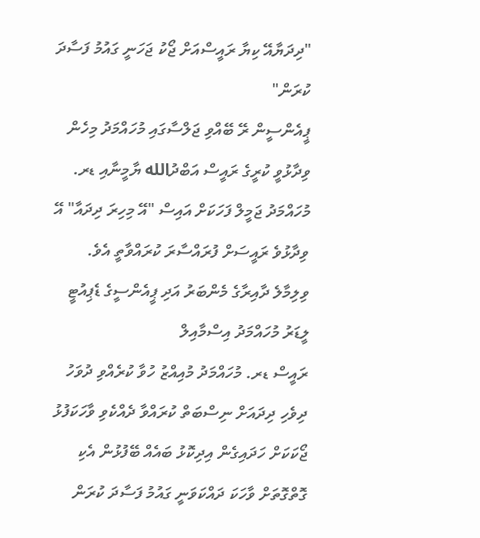"ދިދަޔާއޭ ކިޔާ ރައީސްއަށް ޖޯކު ޖަހަނީ ގައުމު ފަސާދަ ކުރަން"
ޕީއެންސީން ރޭ ބޭއްވި ޖަލްސާގައި މުހައްމަދު މިހެން ވިދާޅުވީ ކުރީގެ ރައީސް އަބްދުالله ޔާމީނާއި ޑރ. މުހައްމަދު ޖަމީލް ފަހަކަށް އައިސް "އޭ މިހިރަ ދިދައާ" އޭ ވިދާޅުވެ ރައީސަށް ފުރައްސާރަ ކުރައްވާތީ އެވެ.
ވިލިމާލެ ދާއިރާގެ މެންބަރު އަދި ޕީއެންސީގެ ޑެޕިއުޓީ ލީޑަރު މުހައްމަދު އިސްމާއިލް
ރައީސް ޑރ. މުހައްމަދު މުއިއްޒު ހުވާ ކުރެއްވި ދުވަހު ދިވެހި ދިދައަށް ނިސްބަތް ކުރައްވާ ދެއްކެވި ވާހަކަފުޅު ޖޯކަކަށް ހަދައިގެން އިދިކޮޅު ބައެއް ބޭފުޅުން އެކި ގޮތްގޮތަށް ވާހަކަ ދައްކަވަނީ ގައުމު ފަސާދަ ކުރަން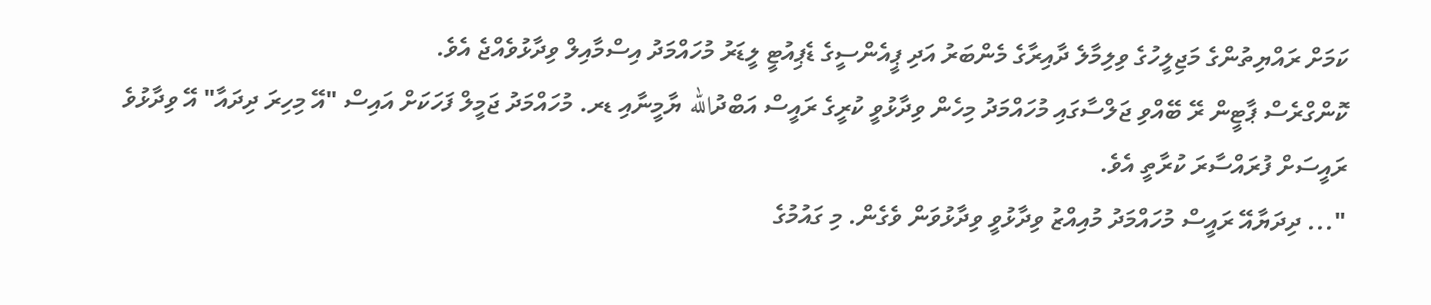ކަމަށް ރައްޔިތުންގެ މަޖިލީހުގެ ވިލިމާލެ ދާއިރާގެ މެންބަރު އަދި ޕީއެންސީގެ ޑެޕިއުޓީ ލީޑަރު މުހައްމަދު އިސްމާއިލް ވިދާޅުވެއްޖެ އެވެ.
ކޮންގްރެސް ޕާޓީން ރޭ ބޭއްވި ޖަލްސާގައި މުހައްމަދު މިހެން ވިދާޅުވީ ކުރީގެ ރައީސް އަބްދުالله ޔާމީނާއި ޑރ. މުހައްމަދު ޖަމީލް ފަހަކަށް އައިސް "އޭ މިހިރަ ދިދައާ" އޭ ވިދާޅުވެ ރައީސަށް ފުރައްސާރަ ކުރާތީ އެވެ.
"... ދިދަޔާއޭ ރައީސް މުހައްމަދު މުއިއްޒު ވިދާޅުވީ ވިދާޅުވަން ވެގެން. މި ގައުމުގެ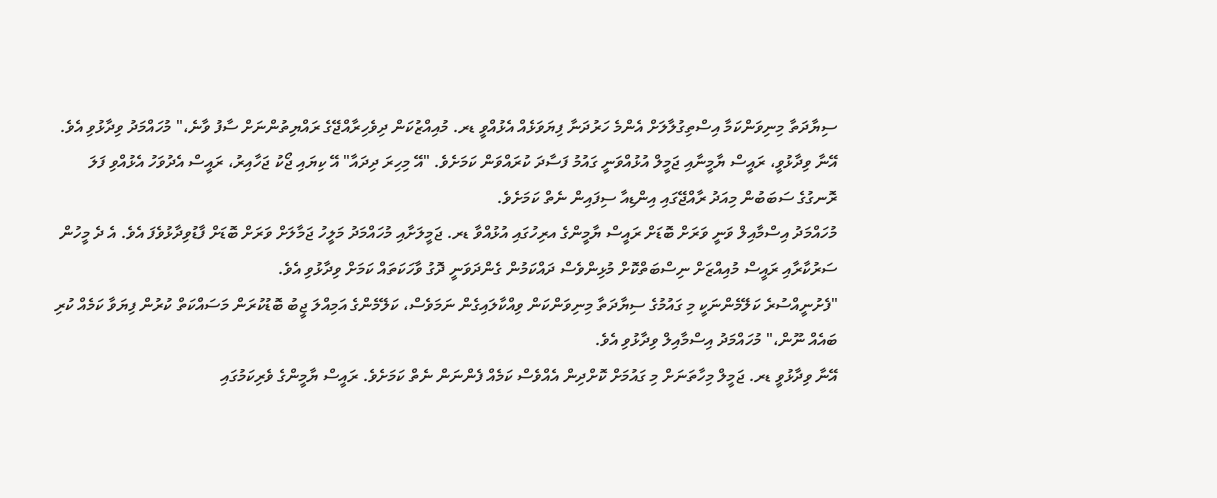ސިޔާދަތާ މިނިވަންކަމާ އިސްތިގުލާލަށް އެންމެ ހަރުދަނާ ފިޔަވަޅެއް އެޅުއްވީ ޑރ. މުއިއްޒުކަން ދިވެހިރާއްޖޭގެ ރައްޔިތުންނަށް ސާފު ވާނެ،" މުހައްމަދު ވިދާޅުވި އެވެ.
އޭނާ ވިދާޅުވީ، ރައީސް ޔާމީނާއި ޖަމީލް އުޅުއްވަނީ ގައުމު ފަސާދަ ކުރައްވަން ކަމަށެވެ. "އޭ މިހިރަ ދިދައާ" އޭ ކިޔައި ޖޯކު ޖަހާއިރު، ރައީސް އެދުވަހު އެޅުއްވި ފަލަ ރޮނގުގެ ސަބަބުން މިއަދު ރާއްޖޭގައި އިންޑިއާ ސިފައިން ނެތް ކަމަށެވެ.
މުހައްމަދު އިސްމާއިލް ވަނީ ވަރަށް ބޮޑަށް ރައީސް ޔާމީންގެ އރިހުގައި އުޅުއްވާ ޑރ. ޖަމީލަށާއި މުހައްމަދު މަލީހު ޖަމާލަށް ވަރަށް ބޮޑަށް ފާޑުވިދާޅުވެފަ އެވެ. އެ ދެ މީހުން ސަރުކާރާއި ރައީސް މުއިއްޒަށް ނިސްބަތްކޮށް މުޅިންވެސް ދައްކަމުން ގެންދަވަނީ ދޮގު ވާހަކަތައް ކަމަށް ވިދާޅުވި އެވެ.
"ފެށުނީއްސުރެ ކަލޭމެންނަކީ މި ގައުމުގެ ސިޔާދަތާ މިނިވަންކަން ވިއްކާލައިގެން ނަމަވެސް، ކަލޭމެންގެ އަމިއްލަ ޖީބު ބޮޑުކުރަން މަސައްކަތް ކުރުން ފިޔަވާ ކަމެއް ކުރި ބައެއް ނޫން،" މުހައްމަދު އިސްމާއިލް ވިދާޅުވި އެވެ.
އޭނާ ވިދާޅުވީ ޑރ. ޖަމީލް މިހާތަނަށް މި ގައުމަށް ކޮށްދިން އެއްވެސް ކަމެއް ފެންނަން ނެތް ކަމަށެވެ. ރައީސް ޔާމީންގެ ވެރިކަމުގައި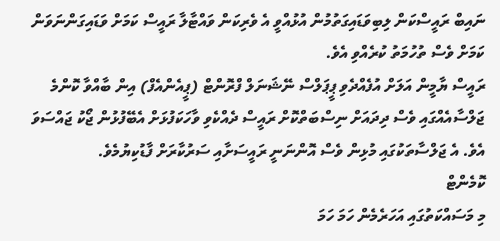ނައިބް ރައީސްކަން ލިބިވަޑައިގަތުމުން އުޅުއްވީ އެ ވެރިކަން ވައްޓާލާ ރައީސް ކަމަށް ވަޑައިގަންނަވަން ކަމަށް ވެސް ތުހުމަތު ކުރެއްވި އެވެ.
ރައީސް ޔާމީން އަލަށް އުފެއްދެވި ޕީޕަލްސް ނޭޝަނަލް ފްރޮންޓް (ޕީއެންއެފް) އިން ބާއްވާ ކޮންމެ ޖަލްސާއެއްގައި ވެސް ދިދައަށް ނިސްބަތްކޮށް ރައީސް ދެއްކެވި ވާހަކަފުޅަށް އެބޭފުޅުން ޖޯކު ޖައްސަވަ އެވެ. އެ ޖަލްސާތަކުގައި މުޅިން ވެސް އޮންނަނީ ރައީސަށާއި ސަރުކާރަށް ފާޑުކިޔުމެވެ.
ކޮމެންޓް
މި މަސައްކަތުގައި އަހަރެމެން ހަމަ ހަމަ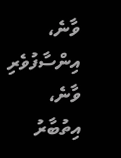ވާނެ، އިންސާފުވެރި ވާނެ، އިތުބާރު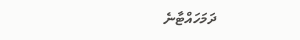ދަމަހައްޓާނެ